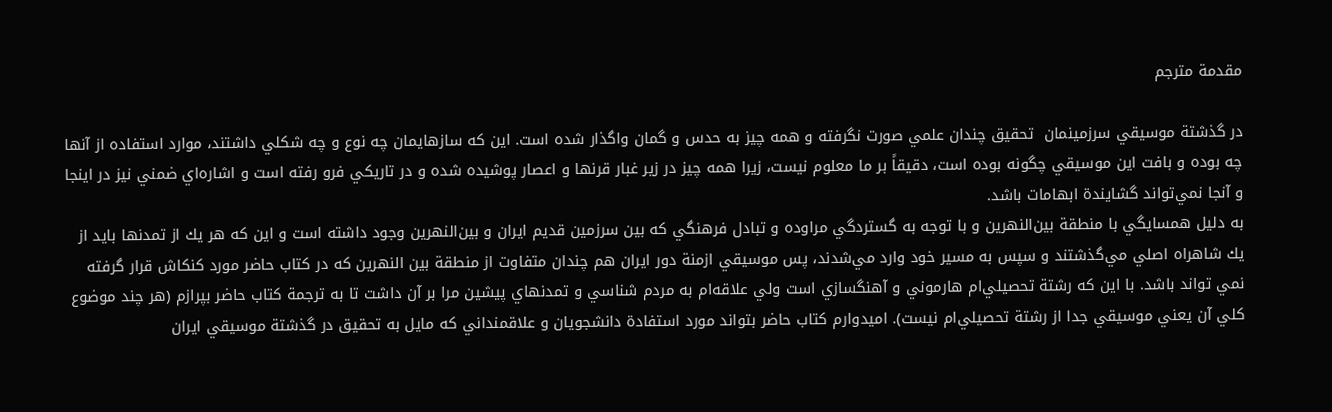مقدمة مترجم

در گذشتة موسيقي سرزمينمان  تحقيق چندان علمي صورت نگرفته و همه چيز به حدس و گمان واگذار شده است. اين كه سازهايمان چه نوع و چه شكلي داشتند، موارد استفاده از آنها چه بوده و بافت اين موسيقي چگونه بوده است، دقيقاً بر ما معلوم نيست، زيرا همه چيز در زير غبار قرنها و اعصار پوشيده شده و در تاريكي فرو رفته است و اشاره‌اي ضمني نيز در اينجا و آنجا نمي‌تواند گشايندة ابهامات باشد.
به دليل همسايگي با منطقة بين‌النهرين و با توجه به گستردگي مراوده و تبادل فرهنگي كه بين سرزمين قديم ايران و بين‌النهرين وجود داشته است و اين كه هر يك از تمدنها بايد از يك شاهراه اصلي مي‌گذشتند و سپس به مسير خود وارد مي‌شدند، پس موسيقي ازمنة دور ايران هم چندان متفاوت از منطقة بين النهرين كه در كتاب حاضر مورد كنكاش قرار گرفته نمي تواند باشد. با اين كه رشتة تحصيلي‌ام هارموني و آهنگسازي است ولي علاقه‌ام به مردم شناسي و تمدنهاي پيشين مرا بر آن داشت تا به ترجمة كتاب حاضر بپرازم (هر چند موضوع كلي آن يعني موسيقي جدا از رشتة تحصيلي‌ام نيست). اميدوارم كتاب حاضر بتواند مورد استفادة دانشجويان و علاقمنداني كه مايل به تحقيق در گذشتة موسيقي ايران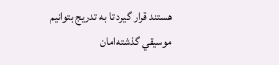هستند قرار گيرد تا به تدريج بتوانيم موسيقي گذشته‌امان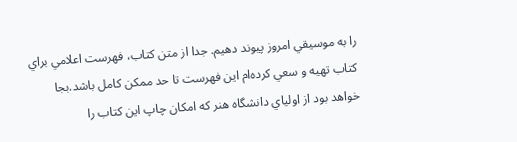را به موسيقي امروز پيوند دهيم. جدا از متن كتاب، فهرست اعلامي براي كتاب تهيه و سعي كرده‌ام اين فهرست تا حد ممكن كامل باشد.بجا خواهد بود از اولياي دانشگاه هنر كه امكان چاپ اين كتاب را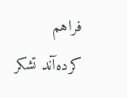فراهم كرده‌آند تشكر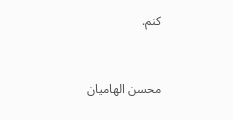كنم.



محسن الهاميان